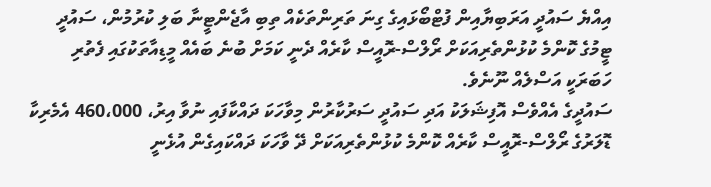އިއްޔެ ސައުދީ އަރަބިޔާއިން ފުޓްބޯޅައިގެ ގިނަ ތަރިންތަކެއް ތިބި އާޖެންޓީނާ ބަލި ކުރުމުން، ސައުދީ ޓީމުގެ ކޮންމެ ކުޅުންތެރިއަކަށް ރޯލްސް-ރޮއީސް ކާރެއް ދެނީ ކަމަށް ބުނެ ބައެއް މީޑިއާތަކުގައި ފެތުރި ހަބަރަކީ އަސްލެއް ނޫނެވެ.
ސައުދީގެ އެއްވެސް އޮފިޝަލަކު އަދި ސައުދީ ސަރުކާރުން މިވާހަކަ ދައްކާފައި ނުވާ އިރު، 460،000 އެމެރިކާ ޑޮލަރުގެ ރޯލްސް-ރޮއީސް ކާރެއް ކޮންމެ ކުޅުންތެރިއަކަށް ދޭ ވާހަކަ ދައްކައިގެން އުޅެނީ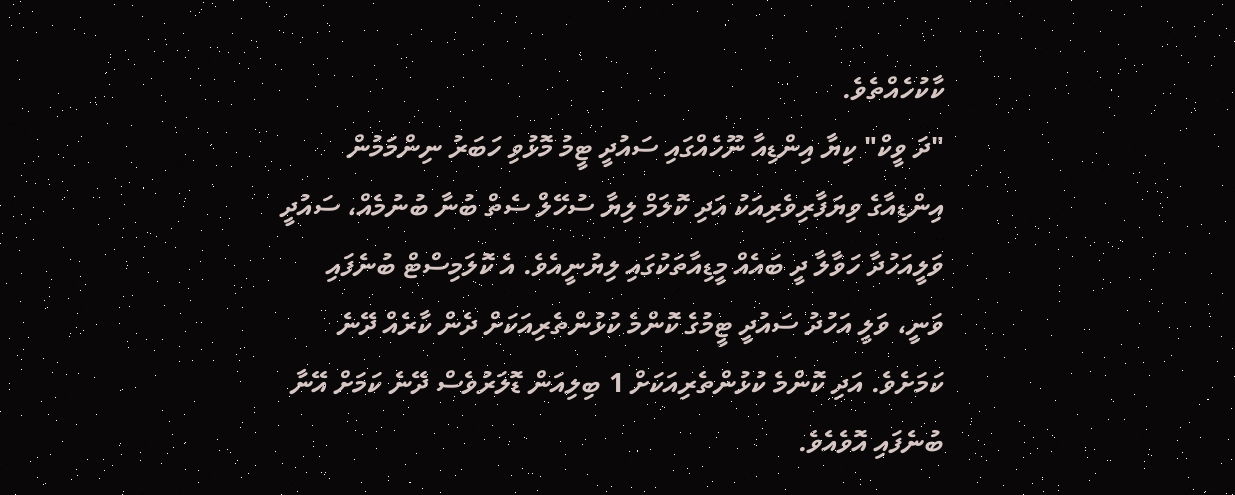ކާކުހެއްތެވެ.
"ދަ ވީކް" ކިޔާ އިންޑިއާ ނޫހެއްގައި ސައުދީ ޓީމު މޮޅުވި ހަބަރު ނިންމަމުން އިންޑިއާގެ ވިޔަފާރިވެރިއަކު އަދި ކޮލަމް ލިޔާ ސުހޭލް ސެތް ބުނާ ބުނުމެއް، ސައުދީ ވަލީއަހުދާ ހަވާލާ ދީ ބައެއް މީޑިއާތަކުގައި ލިޔުނީއެވެ. އެ ކޮލަމިސްޓް ބުނެފައި ވަނީ، ވަލީ އަހުދު ސައުދީ ޓީމުގެ ކޮންމެ ކުޅުންތެރިއަކަށް ދެން ކާރެއް ދޭނެ ކަމަށެވެ. އަދި ކޮންމެ ކުޅުންތެރިއަކަށް 1 ބިލިއަން ޑޮލަރުވެސް ދޭނެ ކަމަށް އޭނާ ބުނެފައި އޮވެއެވެ.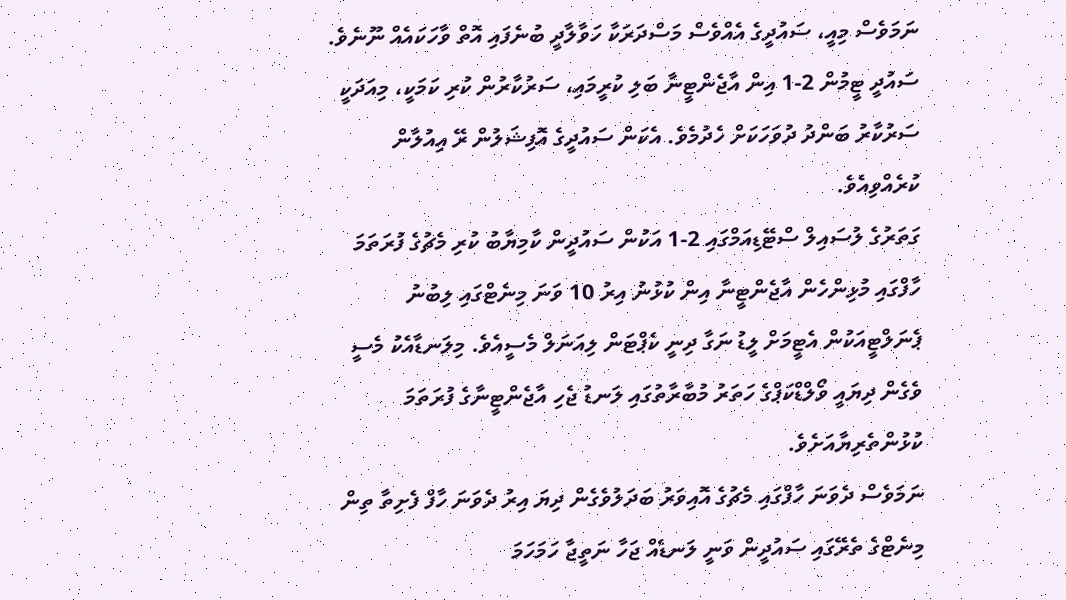ނަމަވެސް މިއީ، ސައުދީގެ އެއްވެސް މަސްދަރަކާ ހަވާލާދީ ބުނެފައި އޮތް ވާހަކައެއް ނޫނެވެ.
ސައުދީ ޓީމުން 2-1 އިން އާޖެންޓީނާ ބަލި ކުރީމައި، ސަރުކާރުން ކުރި ކަމަކީ، މިއަދަކީ ސަރުކާރު ބަންދު ދުވަހަކަށް ހެދުމެވެ. އެކަން ސައުދީގެ އޮފިޝަލުން ރޭ އިއުލާން ކުރެއްވިއެވެ.
ގަތަރުގެ ލުސައިލް ސްޓޭޑިއަމްގައި 2-1 އަކުން ސައުދީން ކާމިޔާބު ކުރި މެޗުގެ ފުރަތަމަ ހާފްގައި މުޅިންހެން އާޖެންޓީނާ އިން ކުޅުނު އިރު 10 ވަނަ މިނެޓްގައި ލިބުނު ޕެނަލްޓީއަކުން އެޓީމަށް ލީޑު ނަގާ ދިނީ ކެޕްޓަން ލިއަނަލް މެސީއެވެ. މިލަނޑާއެކު މެސީ ވެގެން ދިޔައީ ވޯލްޑްކަޕްގެ ހަތަރު މުބާރާތުގައި ލަނޑު ޖެހި އާޖެންޓީނާގެ ފުރަތަމަ ކުޅުންތެރިޔާއަށެވެ.
ނަމަވެސް ދެވަނަ ހާފްގައި މެޗުގެ އޮއިވަރު ބަދަލުވެގެން ދިޔަ އިރު ދެވަނަ ހާފް ފެށިތާ ތިން މިނެޓްގެ ތެރޭގައި ސައުދީން ވަނީ ލަނޑެއް ޖަހާ ނަތީޖާ ހަމަހަމަ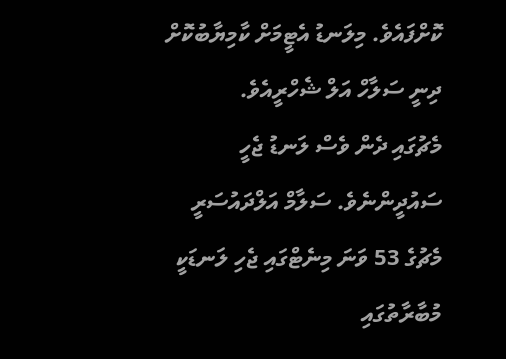ކޮށްފައެވެ. މިލަނޑު އެޓީމަށް ކާމިޔާބުކޮށް ދިނީ ސަލާހް އަލް ޝެހްރީއެވެ.
މެޗުގައި ދެން ވެސް ލަނޑު ޖެހީ ސައުދީންނެވެ. ސަލާމް އަލްދައުސަރީ މެޗުގެ 53 ވަނަ މިނެޓްގައި ޖެހި ލަނޑަކީ މުބާރާތުގައި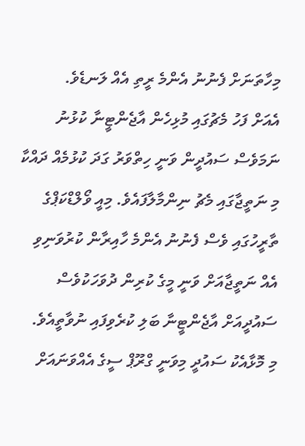މިހާތަނަށް ފެނުނު އެންމެ ރީތި އެއް ލަނޑެވެ.
އެއަށް ފަހު މެޗުގައި މުޅިހެން އާޖެންޓީނާ ކުޅުނު ނަމަވެސް ސައުދީން ވަނީ ހިތްވަރު ގަދަ ކުޅުމެއް ދައްކާ މި ނަތީޖާގައި މެޗު ނިންމާލާފައެވެ. މިއީ ވޯލްޑްކަޕްގެ ތާރީހުގައި ވެސް ފެނުނު އެންމެ ހާއިރާން ކުރުވަނިވި އެއް ނަތީޖާއަށް ވަނީ މީގެ ކުރިން ދުވަހަކުވެސް ސައުދީއަށް އާޖެންޓީނާ ބަލި ކުރެވިފައި ނުވާތީއެވެ.
މި މޮޅާއެކު ސައުދީ މިވަނީ ގްރޫޕް ސީގެ އެއްވަނައަށް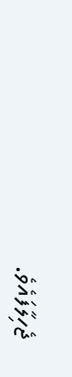ޖެހިލާފައެވެ.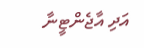އަދި އާޖެންޓީނާ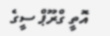އޮތީ ގްރޫޕް ސީގެ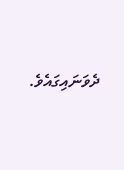ދެވަނައިގައެވެ.